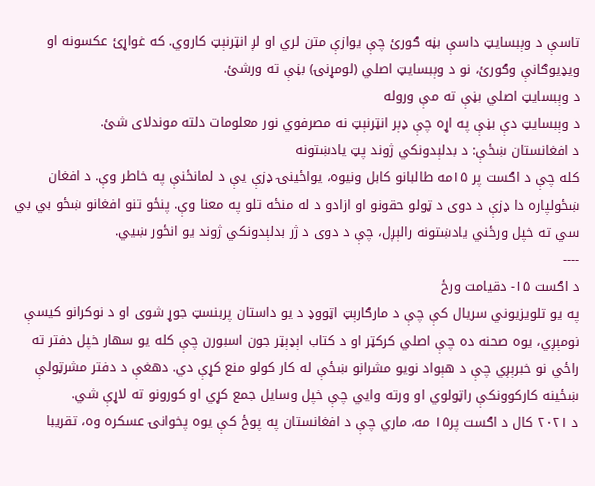تاسې د وېبسایټ داسې بڼه ګورئ چې یوازې متن لري او لږ انټرنېټ کاروي. که غواړئ عکسونه او ویډیوګانې وګورئ، نو د وېبسایټ اصلي (لومړنۍ) بڼې ته ورشئ.
د وېبسایټ اصلي بڼې ته مې وروله
د وېبسایټ دې بڼې په اړه چې ډېر انټرنېټ نه مصرفوي نور معلومات دلته موندلای شئ.
د افغانستان ښځې: د بدلېدونکي ژوند پټ یادښتونه
کله چې د اګست پر ۱۵مه طالبانو کابل ونیوه، یواځینۍ ډزې یې د لمانځنې په خاطر وې. د افغان ښځولپاره دا ډزې د دوی د ټولو حقونو او ازادو د له منځه تلو په معنا وې. پنځو تنو افغانو ښځو بي بي سي ته خپل ورځني یادښتونه رالېږل، چې د دوی د ژر بدلېدونکي ژوند یو انځور ښيي.
----
د اګست ۱۵- دقیامت ورځ
په یو تلویزیوني سریال کې چې د مارګارېټ اټووډ د یو داستان پربنسټ جوړ شوی او د نوکرانو کیسې نومېږي، یوه صحنه ده چې اصلي کرکټر او د کتاب اېډېټر جون اسبورن چې کله یو سهار خپل دفتر ته راځي نو خبرېږي چې د هېواد نویو مشرانو ښځې له کار کولو منع کړې دي. دهغې د دفتر مشرټولې ښځینه کارکوونکې راټولوي او ورته وايي چې خپل وسایل جمع کړي او کورونو ته لاړې شي.
د ۲۰۲۱ کال د اګست پر۱۵ مه، ماري چې د افغانستان په پوځ کې یوه پخوانۍ عسکره وه، تقریبا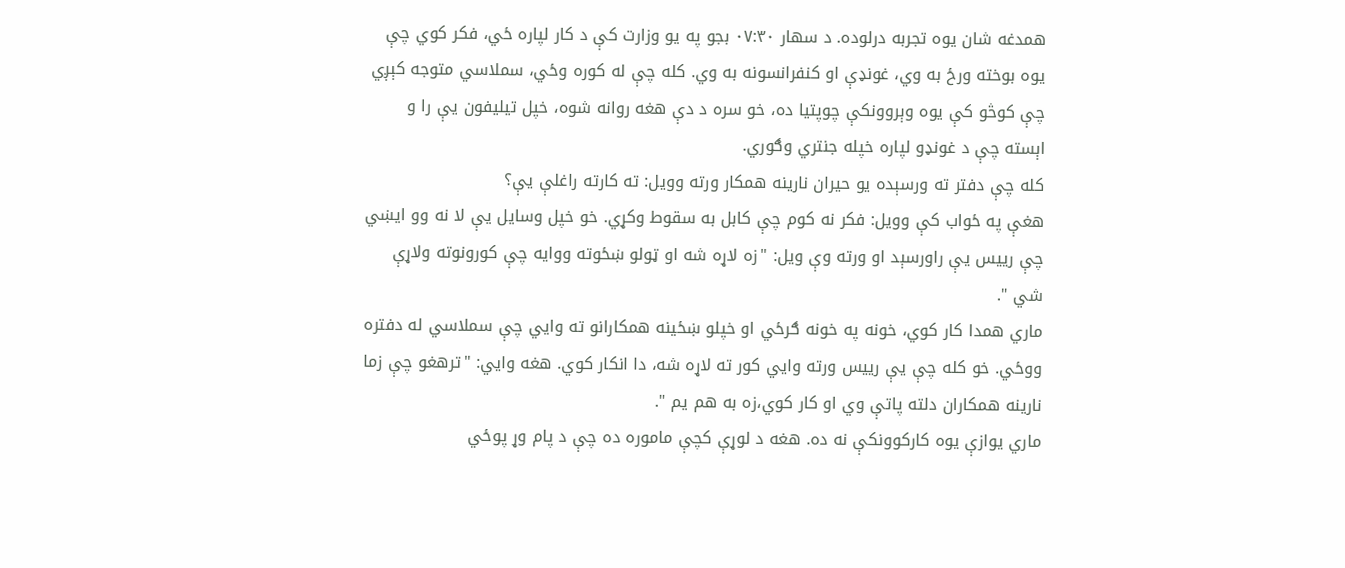همدغه شان یوه تجربه درلوده. د سهار ۰۷:۳۰ بجو په یو وزارت کې د کار لپاره ځي، فکر کوي چې یوه بوخته ورځ به وي، غونډې او کنفرانسونه به وي. کله چې له کوره وځي، سملاسي متوجه کېږي چې کوڅو کې یوه وېروونکې چوپتیا ده، خو سره د دې هغه روانه شوه، خپل تیلیفون یې را و اېسته چې د غونډو لپاره خپله جنتري وګوري.
کله چې دفتر ته ورسېده یو حیران نارینه همکار ورته وویل: ته کارته راغلې یې؟
هغې په ځواب کې وویل: فکر نه کوم چې کابل به سقوط وکړي. خو خپل وسایل يې لا نه وو ایښي چې رییس یې راورسېد او ورته وې ویل: "زه لاړه شه او ټولو ښځوته ووایه چې کورونوته ولاړې شي ".
ماري همدا کار کوي، خونه په خونه ګرځي او خپلو ښځینه همکارانو ته وايي چې سملاسي له دفتره ووځي. خو کله چې یې رییس ورته وايي کور ته لاړه شه، دا انکار کوي. هغه وايي: "ترهغو چې زما نارینه همکاران دلته پاتې وي او کار کوي،زه به هم یم ".
ماري یوازې یوه کارکوونکې نه ده. هغه د لوړې کچې ماموره ده چې د پام وړ پوځي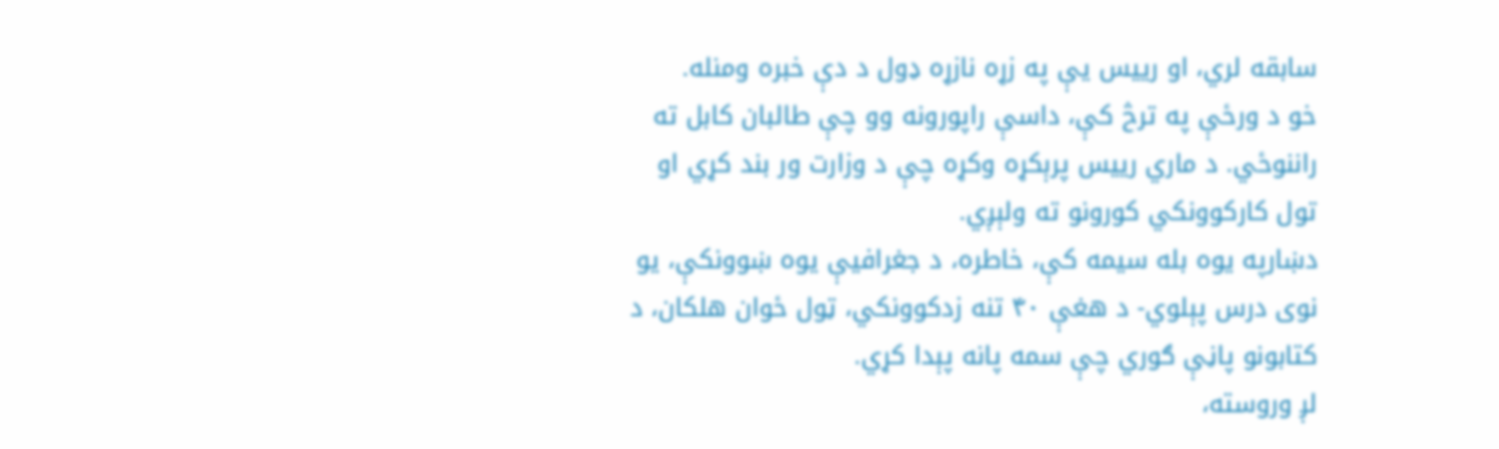سابقه لري، او رییس یې په زړه نازړه ډول د دې خبره ومنله.
خو د ورځې په ترڅ کې، داسې راپورونه وو چې طالبان کابل ته راننوځي. د ماري رییس پرېکړه وکړه چې د وزارت ور بند کړي او تول کارکوونکي کورونو ته ولېږي.
دښارپه یوه بله سیمه کې، خاطره، د جغرافیې یوه ښوونکې، یو نوی درس پېلوي- د هغې ۴۰ تنه زدکوونکي، ټول ځوان هلکان، د کتابونو پاڼې ګوري چې سمه پانه پېدا کړي.
لږ وروسته،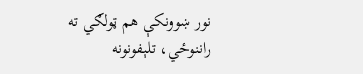نور ښوونکې هم ټولګي ته راننوځي، تلېفونونه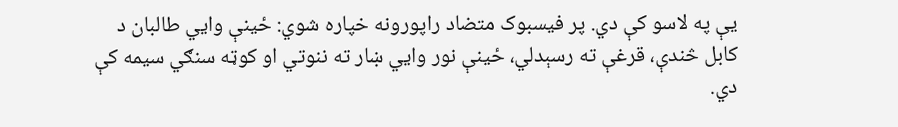یې په لاسو کې دي. پر فیسبوک متضاد راپورونه خپاره شوي: ځینې وايي طالبان د کابل څندې، قرغې ته رسېدلي، ځینې نور وايي ښار ته ننوتي او کوټه سنګي سیمه کې دي.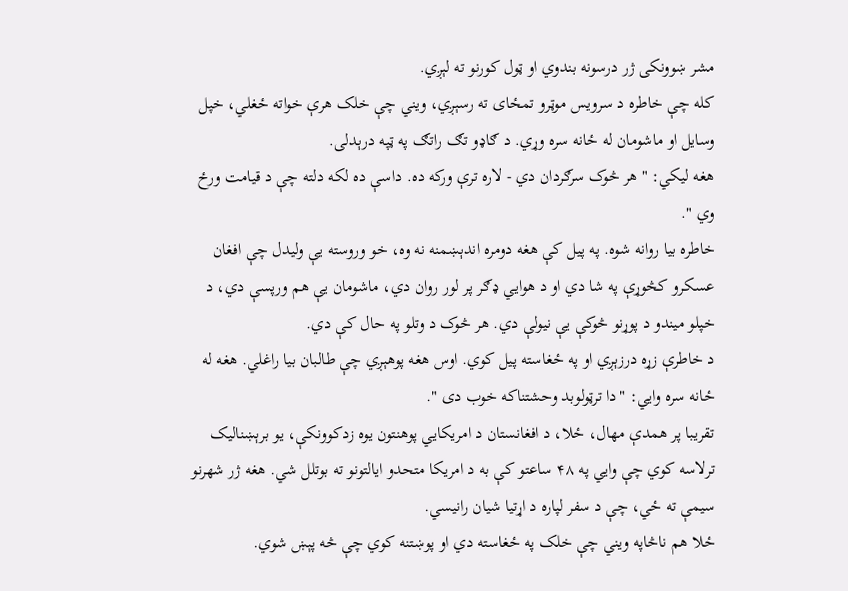مشر ښوونکی ژر درسونه بندوي او ټول کورنو ته لېږي.
کله چې خاطره د سرویس موټرو تمځای ته رسېږي، ویني چې خلک هرې خواته ځغلي، خپل وسایل او ماشومان له ځانه سره وړي. د ګاډو تګ راتګ په ټپه درېدلی.
هغه لیکي: "هر څوک سرګردان دي - لاره ترې ورکه ده. داسې ده لکه دلته چې د قیامت ورځ وي ".
خاطره بیا روانه شوه. په پیل کې هغه دومره اندېښمنه نه وه، خو وروسته یې ولیدل چې افغان عسکرو کڅوړې په شا دي او د هوايي ډګر پر لور روان دي، ماشومان یې هم ورپسې دي، د خپلو میندو د پوړنو څوکې یې نیولې دي. هر څوک د وتلو په حال کې دي.
د خاطرې زړه درزېږي او په ځغاسته پیل کوي. اوس هغه پوهېږي چې طالبان بیا راغلي. هغه له ځانه سره وايي: "دا ترټولوبد وحشتناکه خوب دی ".
تقریبا پر همدې مهال، ځلا، د افغانستان د امریکايي پوهنتون یوه زدکوونکې، یو برېښنالیک ترلاسه کوي چې وايي په ۴۸ ساعتو کې به د امریکا متحدو ایالتونو ته بوتلل شي. هغه ژر شهرنو سیمې ته ځي، چې د سفر لپاره د اړتیا شیان رانیسي.
ځلا هم ناڅاپه ویني چې خلک په ځغاسته دي او پوښتنه کوي چې څه پېښ شوي.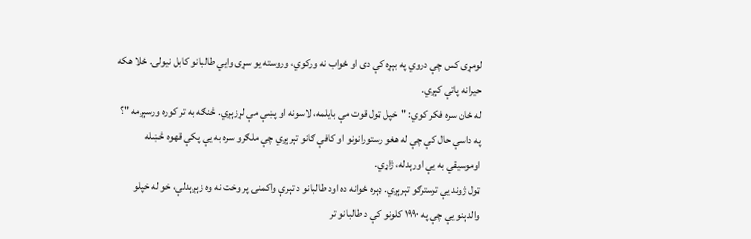لومړی کس چې دروي په بېړه کې دی او ځواب نه ورکوي، وروسته یو سړی وايي طالبانو کابل نیولی. ځلا هکه حیرانه پاتې کېږي.
له ځان سره فکر کوي: "خپل ټول قوت مې بایلمه، لاسونه او پښې مې لړزېږي. څنګه به تر کوره ورسېږمه "؟
په داسې حال کې چې له هغو رستورانونو او کافې ګانو تېرېږي چې ملګرو سره به یې پکې قهوه څښله اوموسیقي به يې اورېدله، ژاړي.
ټول ژوند يې ترسترګو تېرېږي. ډېره ځوانه ده اود طالبانو د تېرې واکمنۍ پر وخت نه وه زېږېدلې، خو له خپلو والدېنو یې چې په ۱۹۹۰ کلونو کې د طالبانو تر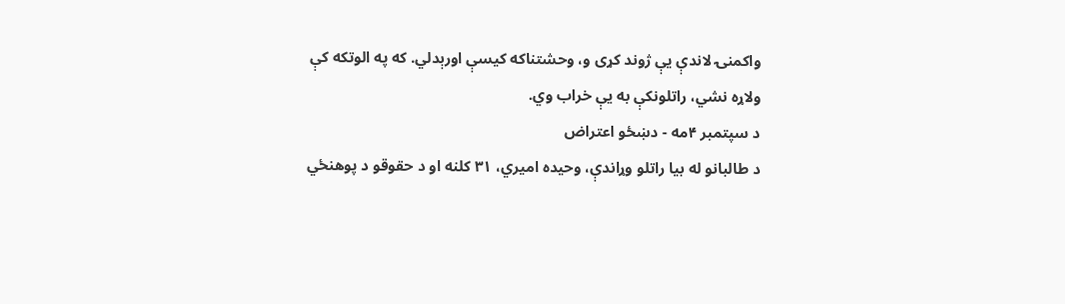واکمنۍ لاندې یې ژوند کړی و، وحشتناکه کیسې اورېدلي. که په الوتکه کې ولاړه نشي، راتلونکې به یې خراب وي.
د سپتمبر ۴مه - دښځو اعتراض
د طالبانو له بیا راتلو وړاندې، وحیده امیري، ۳۱ کلنه او د حقوقو د پوهنځي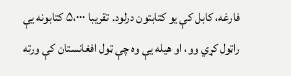فارغه، کابل کې یو کتابتون درلود. تقریبا ۵،۰۰۰ کتابونه یې راټول کړي وو، او هیله یې وه چې ټول افغانستان کې ورته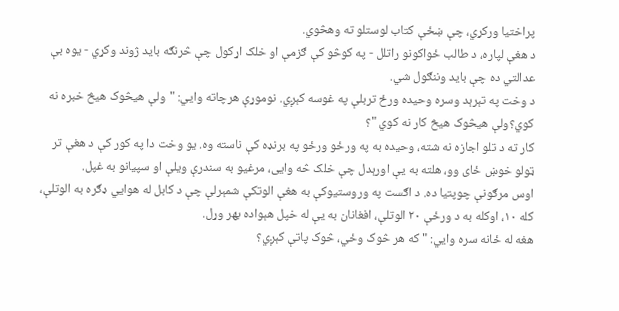پراختیا ورکړي، چې ښځې کتاب لوستلو ته وهڅوي.
د هغې لپاره، د طالب ځواکونو راتلل - په کوڅو کې ګزمې او خلک اړکول چې څرنګه باید ژوند وکړي - یوه بې عدالتي ده چې باید وننګول شي.
د وخت په تېرېد وسره وحیده ورځ تربلې په غوسه کېږي. نوموړې هرچاته وايي: "ولې هیڅوک هیڅ خبره نه کوي؟ولې هیڅوک هیڅ کار نه کوي "؟
کار ته د تلو اجازه نه شته، وحیده به په ورځو ورځو په برنډه کې ناسته وه. یو وخت دا په کور کې د هغې تر ټولو خوښ ځای وو، هلته به یې اورېدل چې خلک څه وايی، مرغیو به سندرې ویلې او سپیانو به غپل.
اوس مرګونې چوپتیا ده. د اګست په وروستیوکې به هغې الوتکې شمېرلې چې د کابل له هوايي ډګره به الوتلې، کله ۱۰، اوکله به د ورځې ۲۰ الوتلې، افغانان به یې له خپل هېواده بهر وړل.
هغه له ځانه سره وايي: "که هر څوک وځي، څوک پاتې کېږي؟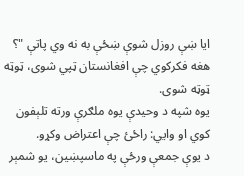ایا ښې روزل شوې ښځې به نه وي پاتې "؟ هغه فکرکوي چې افغانستان ټپي شوی، ټوټه ټوټه شوی.
یوه شپه د وحیدې یوه ملګرې ورته تلېفون کوي او وايي: راځئ چې اعتراض وکړو.
د یوې جمعې ورځې په ماسپښين، یو شمېر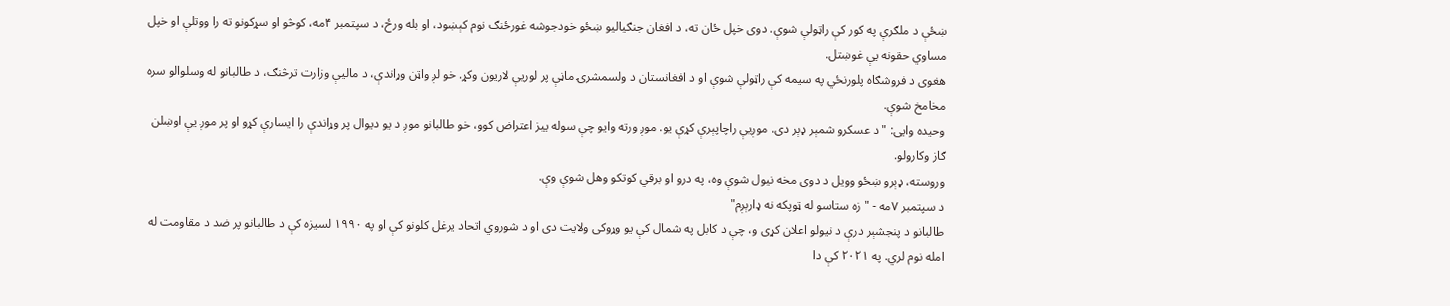ښځې د ملګرې په کور کې راټولې شوې. دوی خپل ځان ته، د افغان جنګیالیو ښځو خودجوشه غورځنګ نوم کېښود، او بله ورځ، د سپتمبر ۴مه، کوڅو او سړکونو ته را ووتلې او خپل مساوي حقونه یې غوښتل.
هغوی د فروشګاه پلورنځي په سیمه کې راټولې شوې او د افغانستان د ولسمشرۍ ماڼې پر لوریې لاریون وکړ. خو لږ واټن وړاندې، د مالیې وزارت ترڅنګ، د طالبانو له وسلوالو سره مخامخ شوې.
وحیده وايی: "د عسکرو شمېر ډېر دی. موږیې راچاپېرې کړې یو. موږ ورته وايو چې سوله ییز اعتراض کوو، خو طالبانو موږ د یو دیوال پر وړاندې را ایسارې کړو او پر موږ یې اوښلن ګاز وکارولو.
وروسته، ډېرو ښځو وویل د دوی مخه نیول شوې وه، په درو او برقي کوتکو وهل شوې وې.
د سپتمبر ۷مه - "زه ستاسو له ټوپکه نه ډارېږم"
طالبانو د پنجشېر درې د نیولو اعلان کړی و، چې د کابل په شمال کې یو وړوکی ولایت دی او د شوروي اتحاد یرغل کلونو کې او په ۱۹۹۰ لسیزه کې د طالبانو پر ضد د مقاومت له امله نوم لري. په ۲۰۲۱ کې دا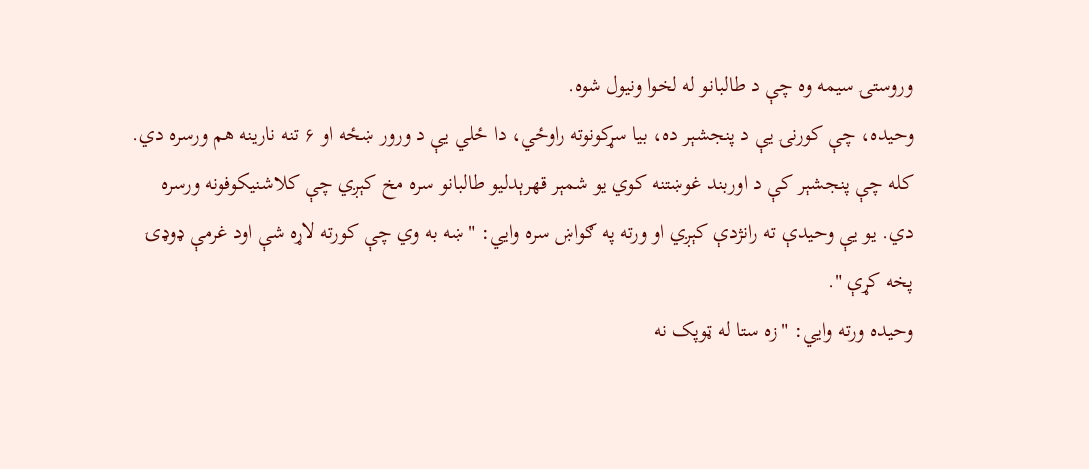وروستۍ سیمه وه چې د طالبانو له لخوا ونیول شوه.
وحیده، چې کورنۍ یې د پنجشېر ده، بیا سړکونوته راوځي، دا ځلي یې د ورور ښځه او ۶ تنه نارینه هم ورسره دي.
کله چې پنجشېر کې د اوربند غوښتنه کوي یو شمېر قهرېدلیو طالبانو سره مخ کېږي چې کلاشنیکوفونه ورسره دي. یو یې وحیدې ته رانژدې کېږي او ورته په ګواښ سره وايي: "ښه به وي چې کورته لاړه شې اود غرمې ډوډۍ پخه کړې ".
وحیده ورته وايي: "زه ستا له ټوپک نه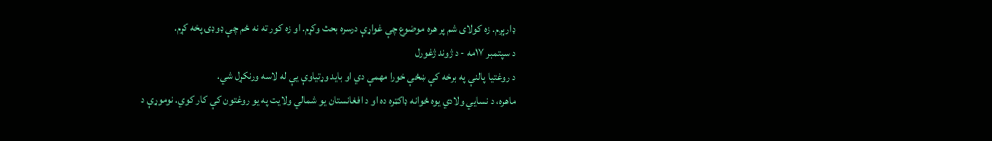ډارېږم. زه کولای شم پر هره موضوع چې غواړې درسره بحث وکړم. او زه کور ته نه ځم چې ډوډۍ پخه کړم.
د سپتمبر ۱۷مه - د ژوند ژغورل
د روغتیا پالنې په برخه کې ښځې خورا مهمې دي او باید وړتیاوې یې له لاسه ورنکړل شي.
ماهره، د نسايي ولادي یوه ځوانه ډاکټره ده او د افغانستان یو شمالي ولایت په یو روغتون کې کار کوي. نوموړې د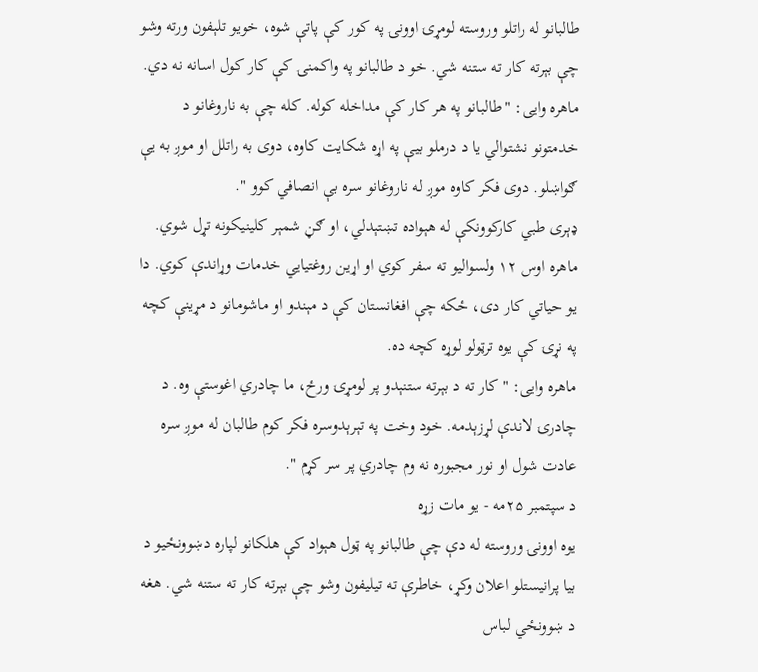طالبانو له راتلو وروسته لومړۍ اوونۍ په کور کې پاتې شوه، خویو تلېفون ورته وشو چې بېرته کار ته ستنه شي. خو د طالبانو په واکمنۍ کې کار کول اسانه نه دي.
ماهره وايی: "طالبانو په هر کار کې مداخله کوله. کله چې به ناروغانو د خدمتونو نشتوالي یا د درملو بيې په اړه شکایت کاوه، دوی به راتلل او موږ به يې ګواښلو. دوی فکر کاوه موږ له ناروغانو سره بې انصافي کوو ".
ډېری طبي کارکوونکې له هېواده تښتېدلي، او ګڼ شمېر کلینیکونه تړل شوي. ماهره اوس ۱۲ ولسوالیو ته سفر کوي او اړین روغتیايي خدمات وړاندې کوي. دا یو حیاتي کار دی، ځکه چې افغانستان کې د مېندو او ماشومانو د مړینې کچه په نړۍ کې یوه ترټولو لوړه کچه ده.
ماهره وايی: "کار ته د بېرته ستنېدو پر لومړۍ ورځ، ما چادري اغوستې وه. د چادرۍ لاندې لړزېدمه. خود وخت په تېرېدوسره فکر کوم طالبان له موږ سره عادت شول او نور مجبوره نه وم چادري پر سر کړم ".
د سپتمبر ۲۵مه - یو مات زړه
یوه اوونۍ وروسته له دې چې طالبانو په ټول هېواد کې هلکانو لپاره دښوونځیو د بیا پرانیستلو اعلان وکړ، خاطرې ته تیلیفون وشو چې بېرته کار ته ستنه شي. هغه د ښوونځي لباس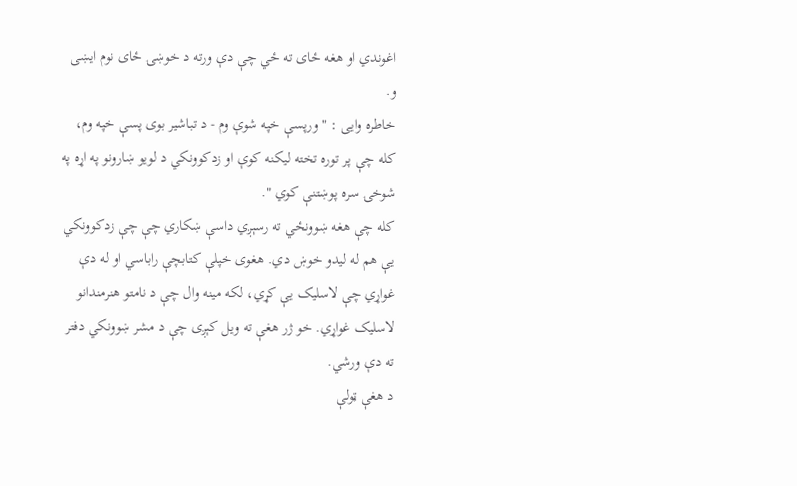اغوندي او هغه ځای ته ځي چې دې ورته د خوښۍ ځای نوم ایښی و.
خاطره وايی : "ورپسې خپه شوې وم - د تباشیر بوی پسې خپه وم، کله چې پر توره تخته لیکنه کوې او زدکوونکي د لویو ښارونو په اړه په شوخۍ سره پوښتنې کوي ".
کله چې هغه ښوونځي ته رسېږي داسې ښکاري چې چې زدکوونکي یې هم له لیدو خوښ دي. هغوی خپلې کتابچې راباسي او له دې غواړي چې لاسلیک یې کړي، لکه مینه وال چې د نامتو هنرمندانو لاسلیک غواړي. خو ژر هغې ته ویل کېږی چې د مشر ښوونکي دفتر ته دې ورشي.
د هغې ټولې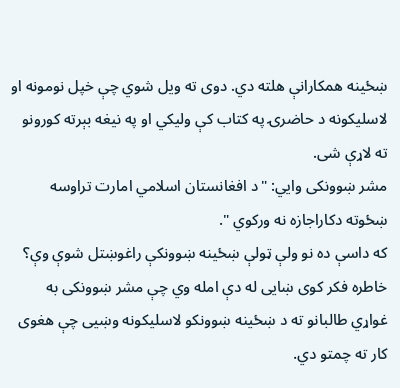ښځینه همکارانې هلته دي. دوی ته ویل شوي چې خپل نومونه او لاسلیکونه د حاضرۍ په کتاب کې ولیکي او په نیغه بېرته کورونو ته لاړې شی.
مشر ښوونکی وايي: "د افغانستان اسلامي امارت تراوسه ښځوته دکاراجازه نه ورکوي ".
که داسې ده نو ولې ټولې ښځینه ښوونکې راغوښتل شوې وې؟
خاطره فکر کوی ښايی له دې امله وي چې مشر ښوونکی به غواړي طالبانو ته د ښځینه ښوونکو لاسلیکونه وښیی چې هغوی کار ته چمتو دي.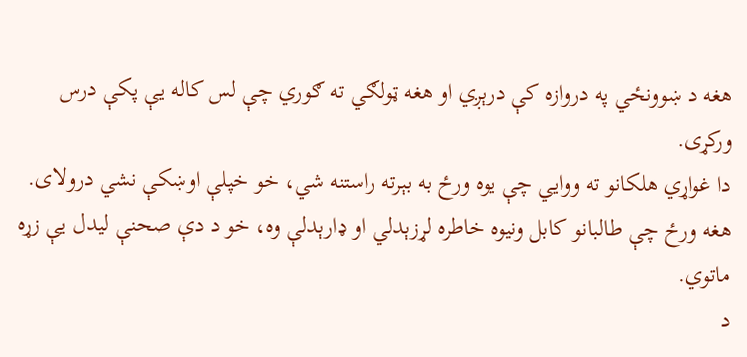هغه د ښوونځي په دروازه کې درېږي او هغه ټولګي ته ګوري چې لس کاله یې پکې درس ورکړی.
دا غواړي هلکانو ته ووايي چې یوه ورځ به بېرته راستنه شي، خو خپلې اوښکې نشي درولای. هغه ورځ چې طالبانو کابل ونیوه خاطره لړزېدلي او ډارېدلې وه، خو د دې صحنې لیدل یې زړه ماتوي.
د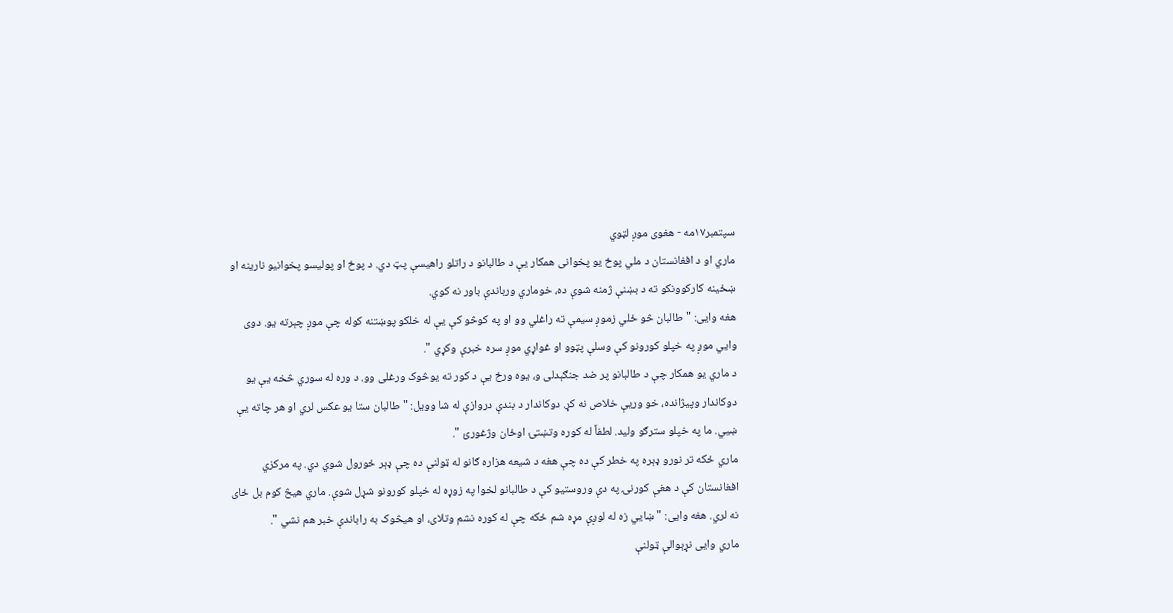سپتمبر۱۷مه - هغوی موږ لټوي
ماري او د افغانستان د ملي پوځ یو پخوانی همکار یې د طالبانو د راتلو راهیسې پټ دي. د پوځ او پولیسو پخوانیو نارینه او ښځینه کارکوونکو ته د بښنې ژمنه شوې ده، خوماري ورباندې باور نه کوي.
هغه وايی: "طالبان څو ځلي زموږ سیمې ته راغلي وو او په کوڅو کې یې له خلکو پوښتنه کوله چې موږ چېرته یو. دوی وايي موږ په خپلو کورونو کې وسلې پټوو او غواړي موږ سره خبرې وکړي ".
د ماري یو همکار چې د طالبانو پر ضد جنګېدلی و، یوه ورځ یې د کور ته یوڅوک ورغلی وو. د وره له سوري څخه یې یو دوکاندار وپيژانده، خو وریې خلاص نه کړ. دوکاندار د بندې دروازې له شا وویل: "طالبان ستا یو عکس لري او هر چاته یې ښيي. ما په خپلو سترګو ولید. لطفاً له کوره وتښتئ اوځان وژغورئ ".
ماري ځکه تر نورو ډېره په خطر کې ده چې هغه د شیعه هزاره ګانو له ټولنې ده چې ډېر ځورول شوي دي. په مرکزي افغانستان کې د هغې کورنۍ په دې وروستیو کې د طالبانو لخوا په زوړه له خپلو کورونو شړل شوې. ماري هیڅ کوم بل ځای نه لري. هغه وايی: "ښايي زه له لوږې مړه شم ځکه چې له کوره نشم وتلای، او هیڅوک به راباندې خبر هم نشي ".
ماري وايی نړېوالې ټولنې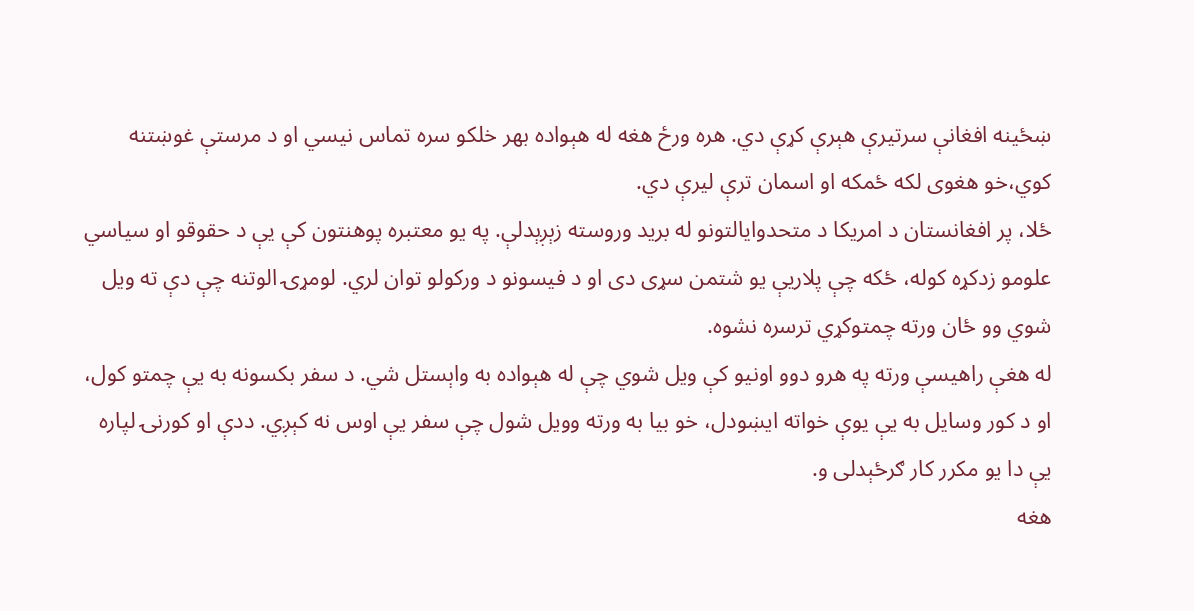ښځینه افغانې سرتیرې هېرې کړې دي. هره ورځ هغه له هېواده بهر خلکو سره تماس نیسي او د مرستې غوښتنه کوي،خو هغوی لکه ځمکه او اسمان ترې ليرې دي.
ځلا، پر افغانستان د امریکا د متحدوایالتونو له برید وروسته زېږېدلې. په یو معتبره پوهنتون کې یې د حقوقو او سیاسي علومو زدکړه کوله، ځکه چې پلاریې یو شتمن سړی دی او د فیسونو د ورکولو توان لري. لومړۍ الوتنه چې دې ته ویل شوي وو ځان ورته چمتوکړي ترسره نشوه.
له هغې راهیسې ورته په هرو دوو اونیو کې ویل شوي چې له هېواده به واېستل شي. د سفر بکسونه به یې چمتو کول، او د کور وسایل به یې یوې خواته ايښودل، خو بیا به ورته وویل شول چې سفر یې اوس نه کېږي. ددې او کورنۍ لپاره یې دا یو مکرر کار ګرځېدلی و.
هغه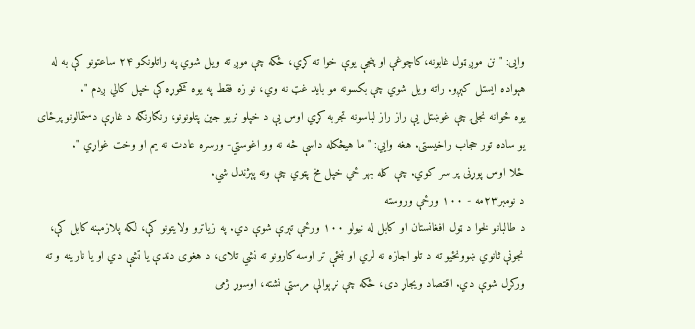وايی: "نن موږ ټول غابونه،کاچوغې او پنجې یوې خوا ته کړي، ځکه چې موږ ته ویل شوي په راتلونکو ۲۴ ساعتونو کې به له هېواده ایستل کېږو. راته ویل شوي چې بکسونه مو باید غټ نه وي، نو زه فقط په یوه کڅوړه کې خپل کالي ږدم ".
یوه ځوانه نجلۍ چې غوښتل يې راز راز لباسونه تجربه کړي اوس یې د خپلو نریو جین پتلونونو، رنګارنګه د غاړې دستمالونو پرځای یو ساده تور حجاب راخیستی. هغه وايي: "ما هیڅکله داسې څه نه وو اغوستي- ورسره عادت نه یم او وخت غواړي ".
ځلا اوس پوړنی پر سر کوي. چې کله بهر ځي خپل مخ پټوي چې ونه پېژندل شي.
د نومبر۲۳مه - ۱۰۰ ورځې وروسته
د طالبانو لخوا د ټول افغانستان او کابل له نیولو ۱۰۰ ورځې تېرې شوې دي. په زیاترو ولایتونو کې، لکه پلازمېنه کابل کې، نجونې ثانوي ښوونځیو ته د تلو اجازه نه لري او ښځې تر اوسه کارونو ته نشي تلای، د هغوی دندې یا تشې دي او یا نارینه و ته ورکړل شوې دي. اقتصاد ویجاړ دی، ځکه چې نړېوالې مرستې نشته، اوسوړ ژمی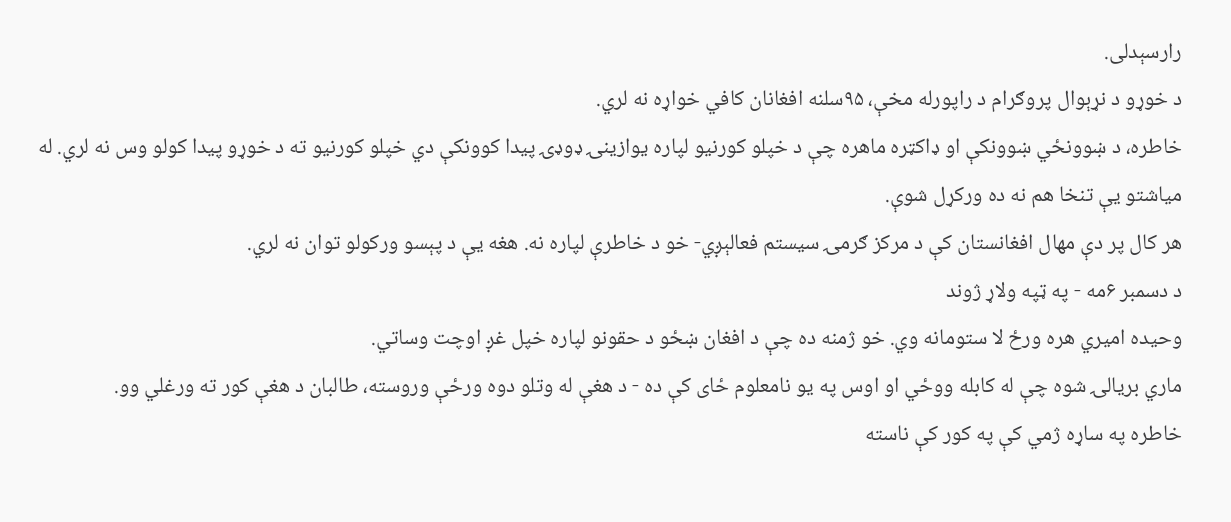رارسېدلی.
د خوړو د نړېوال پروګرام د راپورله مخې، ۹۵سلنه افغانان کافي خواړه نه لري.
خاطره، د ښوونځي ښوونکې او ډاکټره ماهره چې د خپلو کورنیو لپاره یوازینۍ ډوډۍ پيدا کوونکې دي خپلو کورنیو ته د خوړو پیدا کولو وس نه لري. له میاشتو یې تنخا هم نه ده ورکړل شوې.
هر کال پر دې مهال افغانستان کې د مرکز ګرمۍ سیستم فعالېږي- خو د خاطرې لپاره نه. هغه یې د پېسو ورکولو توان نه لري.
د دسمبر ۶مه - په ټپه ولاړ ژوند
وحیده امیري هره ورځ لا ستومانه وي. خو ژمنه ده چې د افغان ښځو د حقونو لپاره خپل غږ اوچت وساتي.
ماري بریالۍ شوه چې له کابله ووځي او اوس په یو نامعلوم ځای کې ده - د هغې له وتلو دوه ورځې وروسته، طالبان د هغې کور ته ورغلي وو.
خاطره په ساړه ژمي کې په کور کې ناسته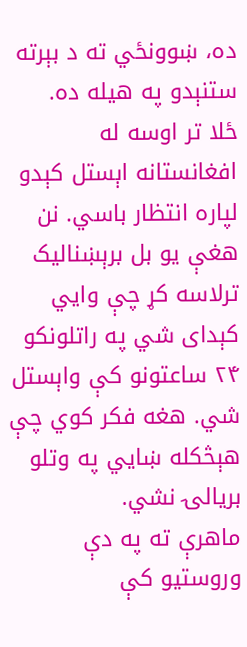ده، ښوونځي ته د بېرته ستنېدو په هیله ده.
ځلا تر اوسه له افغانستانه اېستل کېدو لپاره انتظار باسي. نن هغې یو بل برېښنالیک ترلاسه کړ چې وايي کېدای شي په راتلونکو ۲۴ ساعتونو کې واېستل شي. هغه فکر کوي چې هېڅکله ښايي په وتلو بریالۍ نشي.
ماهرې ته په دې وروستیو کې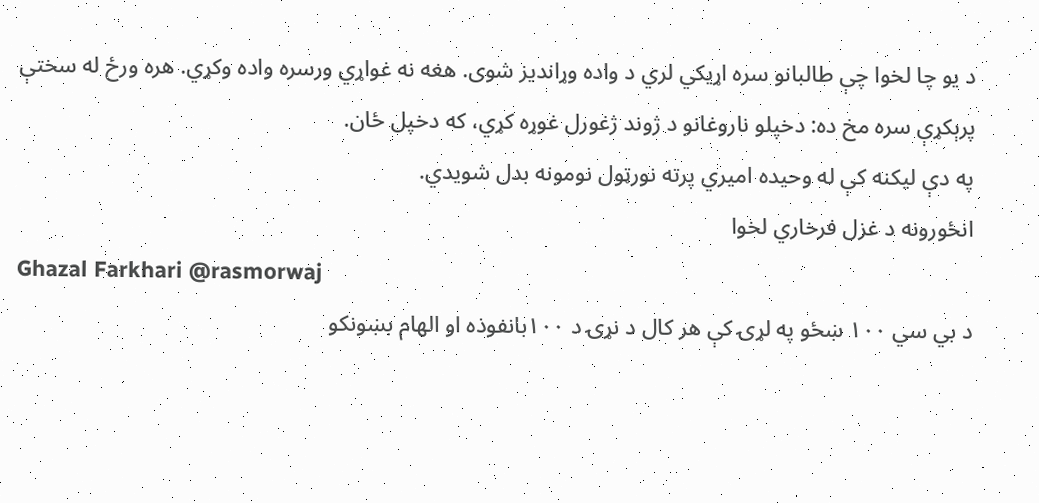د یو چا لخوا چې طالبانو سره اړیکي لري د واده وړاندیز شوی. هغه نه غواړي ورسره واده وکړي. هره ورځ له سختې پرېکړې سره مخ ده: دخپلو ناروغانو د ژوند ژغورل غوړه کړي، که دخپل ځان.
په دې لیکنه کې له وحیده امیري پرته نورټول نومونه بدل شویدي.
انځورونه د غزل فرخاري لخوا
Ghazal Farkhari @rasmorwaj
د بي سي ۱۰۰ ښځو په لړۍ کې هر کال د نړۍ د ۱۰۰بانفوذه او الهام بښونکو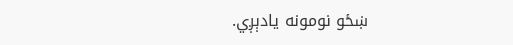ښځو نومونه یادېږي.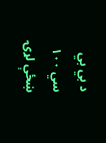د بي بي سي ۱۰۰ ښځې لړۍ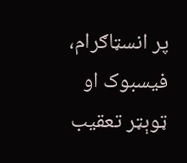پر انسټاګرام، فیسبوک او ټوېټر تعقیب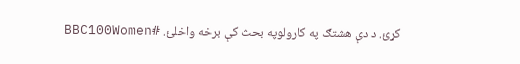کړئ. د دې هشتګ په کارولوپه بحث کې برخه واخلئ. #BBC100Women